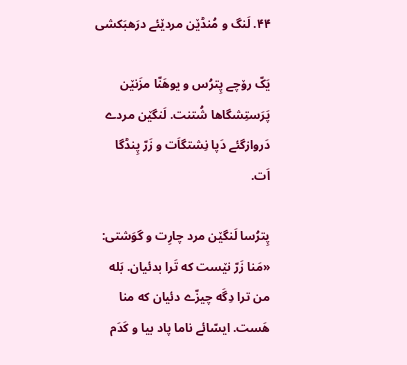۴۴. لَنگ و مُنڈێن مردێئے درَهبَکشی

یَکّ رۆچے پِترُس و یوهَنّا مزَنێن پَرَستِشگاها شُتنت. لَنگێن مردے دَروازگئے دَپا نِشتگاَت و زَرّ پِنڈگا اَت.

پِترُسا لَنگێن مرد چارِت و گوَشتی: «مَنا زَرّ نێست که تَرا بدئیان. بَله من ترا دِگَه چیزّے دئیان که منا هَست. ایسّائے ناما پاد بیا و کَدَم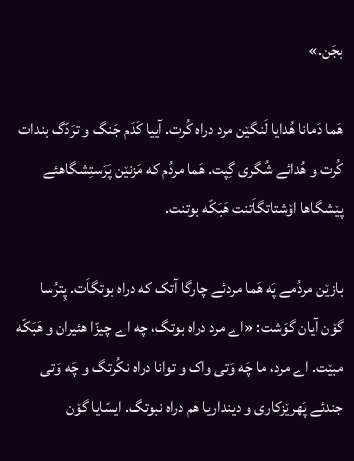بجَن.»

هَما دَمانا هُدایا لَنگێن مرد دراه کُرت. آییا کَدَم جَنگ و ترَدّگ بندات کُرت و هُدائے شُگری گِپت. هَما مردُم که مَزنێن پَرَستِشگاهئے پێشگاها اۆشتاتگاَتنت هَبَکّه بوتنت.

بازێن مردُمے پَه هَما مردئے چارگا آتک که دراه بوتگاَت. پِترُسا گۆن آیان گوَشت: «اے مرد دراه بوتگ، چه اے چیزّا هئیران و هَبَکّه مبێت. اے مرد، ما چَه وَتی واک و توانا دراه نکُرتگ و چَه وَتی جندئے پَهرێزکاری و دینداریا هم دراه نبوتگ. ایسّایا گۆن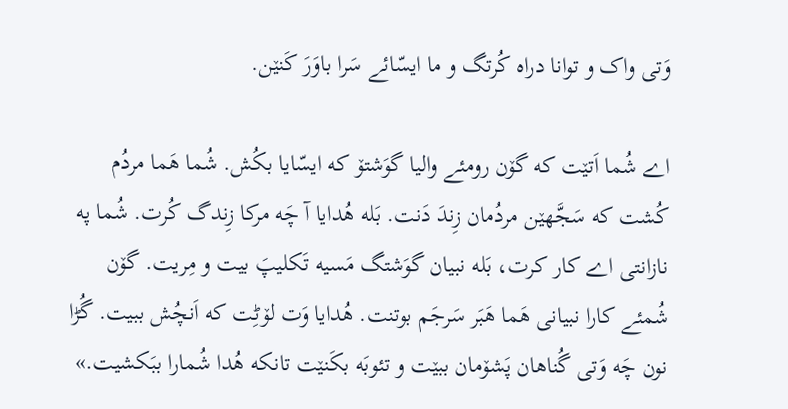وَتی واک و توانا دراه کُرتگ و ما ایسّائے سَرا باوَرَ کَنێن.

اے شُما اَتێت که گۆن رومئے والیا گوَشتۆ که ایسّایا بکُش. شُما هَما مردُم کُشت که سَجَّهێن مردُمان زِندَ دَنت. بَله هُدایا آ چَه مرکا زِندگ کُرت. شُما په نازانتی اے کار کرت، بَله نبیان گوَشتگ مَسیه تَکلیپَ بیت و مِریت. گۆن شُمئے کارا نبیانی هَما هَبَر سَرجَم بوتنت. هُدایا وَت لۆٹِت که اَنچُش ببیت. گُڑا نون چَه وَتی گُناهان پَشۆمان ببێت و تئوبَه بکَنێت تانکه هُدا شُمارا ببَکشیت.»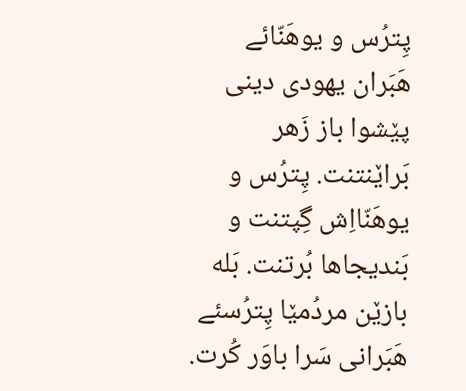پِترُس و یوهَنّائے هَبَران یهودی دینی پێشوا باز زَهر بَراێنتنت. پِترُس و یوهَنّااِش گِپتنت و بَندیجاها بُرتنت. بَله بازێن مردُمێا پِترُسئے هَبَرانی سَرا باوَر کُرت.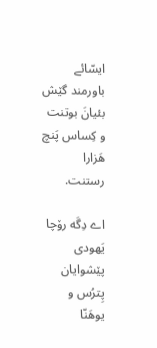ایسّائے باورمند گێش بئیانَ بوتنت و کِساس پَنچ هَزارا رستنت.

اے دِگَه رۆچا یَهودی پێشوایان پِترُس و یوهَنّا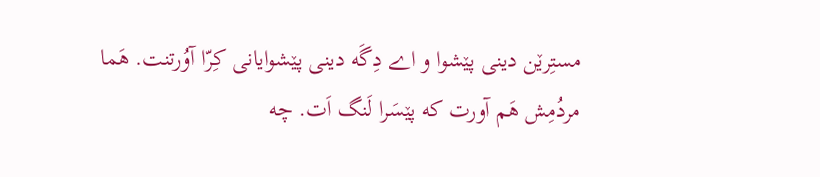مستِرێن دینی پێشوا و اے دِگَه دینی پێشوایانی کِرّا آوُرتنت. هَما مردُمِش هَم آورت که پێسَرا لَنگ اَت. چه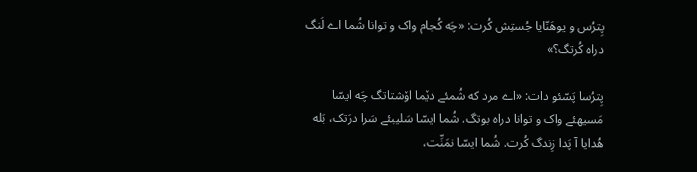پِترُس و یوهَنّایا جُستِش کُرت: «چَه کُجام واک و توانا شُما اے لَنگ دراه کُرتگ؟»

پِترُسا پَسّئو دات: «اے مرد که شُمئے دێما اۆشتاتگ چَه ایسّا مَسیهئے واک و توانا دراه بوتگ. شُما ایسّا سَلیبئے سَرا درَتک، بَله هُدایا آ پَدا زِندگ کُرت. شُما ایسّا نمَنِّت،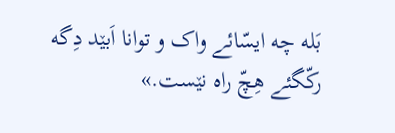بَله چه ایسّائے واک و توانا اَبێد دِگه رکّگئے هِچّ راه نێست.»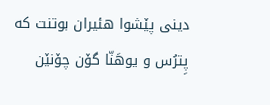دینی پێشوا هئیران بوتنت که پِترُس و یوهَنّا گۆن چۆنێن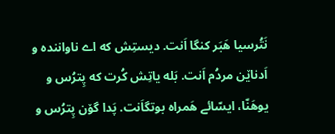نَتُرسیا هَبَر کنگا اَنت. دیستِش که اے ناواننده و اَدناێن مردُم اَنت. بَله یاتِش کُرت که پِترُس و یوهَنّا، ایسّائے هَمراه بوتگاَنت. پَدا گۆن پِترُس و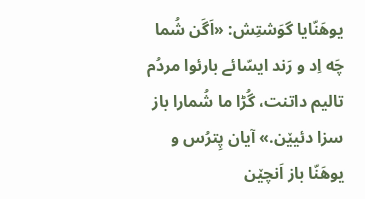یوهَنّایا گوَشتِش: «اَگَن شُما چَه اِد و رَند ایسّائے بارئوا مردُم تالیم داتنت، گُڑا ما شُمارا باز سزا دئیێن.» آیان پِترُس و یوهَنّا باز اَنچێن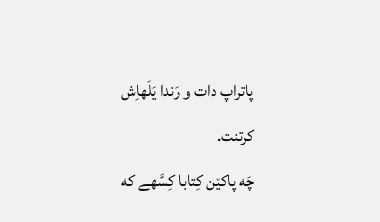پاتراپ دات و رَندا یَلَهاِش کرتنت.
چَه پاکێن کِتابا کِسَّهے که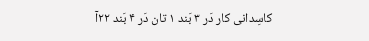کاسِدانی کار دَر ۳ بَند ۱ تان دَر ۴ بَند ۲۲آ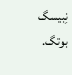نِبیسگ بوتگ.